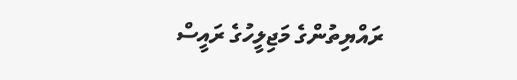ރައްޔިތުންގެ މަޖިލީހުގެ ރައީސް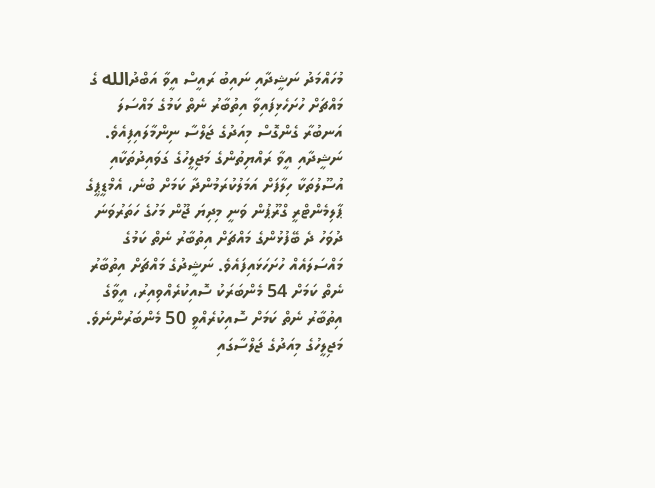މުހައްމަދު ނަޝީދާއި ނައިބު ރައީސް އީވާ އަބްދުالله ގެ މައްޗަށް ހުށަހެޅިފައިވާ އިތުބާރު ނެތް ކަމުގެ މައްސަލަ އަނބުރާ ގެންގޮސް މިއަދުގެ ޖަލްސާ ނިންމާލައިފިއެވެ.
ނަޝީދާއި އީވާ ރައްޔިތުންގެ މަޖިލީހުގެ ގަވައިދުތަކާއި އުސޫލުތަކާ ހިލާފަށް އަމަލުކުރަމުންދާ ކަމަށް ބުނެ، އެމްޑީޕީގެ ޕާލިމެންޓްރީ ގްރޫޕުން ވަނީ މިދިޔަ ޖޫން މަހުގެ ހަތަރުވަނަ ދުވަހު ދެ ބޭފުޅުންގެ މައްޗަށް އިތުބާރު ނެތް ކަމުގެ މައްސަލައެއް ހުށަހަޅައިފައެވެ. ނަޝީދުގެ މައްޗަށް އިތުބާރު ނެތް ކަމަށް 54 މެންބަރަކު ސޮއިކުރެއްވިއިރު، އީވާގެ އިތުބާރު ނެތް ކަމަށް ސޮއިކުރެއްވީ 50 މެންބަރުންނެވެ.
މަޖިލީހުގެ މިއަދުގެ ޖަލްސާގައި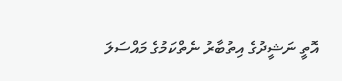އޮތީ ނަޝީދުގެ އިތުބާރު ނެތްކަމުގެ މައްސަލަ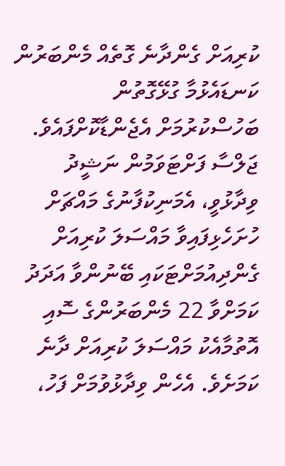ކުރިއަށް ގެންދާނެ ގޮތެއް މެންބަރުން ކަނޑައެޅުމާ ގުޅޭގޮތުން ބަހުސްކުރުމަށް އެޖެންޑާކޮށްފައެވެ. ޖަލްސާ ފަށްޓަވަމުން ނަޝީދު ވިދާޅުވީ، އެމަނިކުފާނުގެ މައްޗަށް ހުށަހެޅިފައިވާ މައްސަލަ ކުރިއަށް ގެންދިއުމަށްޓަކައި ބޭނުންވާ އަދަދު ކަމަށްވާ 22 މެންބަރުންގެ ސޮއި އޮތުމާއެކު މައްސަލަ ކުރިއަށް ދާނެ ކަމަށެވެ. އެހެން ވިދާޅުވުމަށް ފަހު،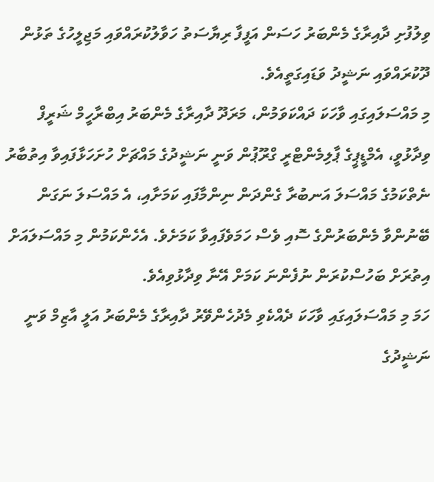ވިލުފުށި ދާއިރާގެ މެންބަރު ހަސަން އަފީފާ ރިޔާސަތު ހަވާލުކުރައްވައި މަޖިލީހުގެ ތަޅުން ދޫކުރައްވައި ނަޝީދު ވަޑައިގަތީއެވެ.
މި މައްސަލައިގައި ވާހަކަ ދައްކަވަމުން، މަރަދޫ ދާއިރާގެ މެންބަރު އިބްރާހީމް ޝަރީފް ވިދާޅުވީ، އެމްޑީޕީގެ ޕާލިމެންޓްރީ ގްރޫޕުން ވަނީ ނަޝީދުގެ މައްޗަށް ހުށަހަޅާފައިވާ އިތުބާރު ނެތްކަމުގެ މައްސަލަ އަނބުރާ ގެންދަން ނިންމާފައި ކަމަށާއި، އެ މައްސަލަ ނަގަން ބޭނުންވާ މެންބަރުންގެ ސޮއި ވެސް ހަމަވެފައިވާ ކަމަށެވެ. އެހެންކަމުން މި މައްސަލައަށް އިތުރަށް ބަހުސްކުރަން ނުފެންނަ ކަމަށް އޭނާ ވިދާޅުވިއެވެ.
ހަމަ މި މައްސަލައިގައި ވާހަކަ ދެއްކެވި މެދުހެންވޭރު ދާއިރާގެ މެންބަރު އަލީ އާޒިމް ވަނީ ނަޝީދުގެ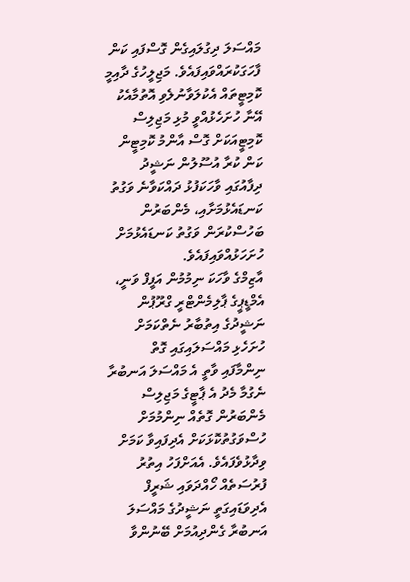މައްސަލަ ދިގުލައިގެން ގޮސްފައި ކަން ފާހަގަކުރައްވައިފައެވެ. މަޖިލީހުގެ ދާއިމީ ކޮމިޓީތައް އެކުލަވާނުލެވި އޮތުމާއެކު އޭނާ ހުށަހެޅުއްވީ މުޅި މަޖިލިސް ކޮމިޓީއަކަށް ގޮސް އާންމު ކޮމިޓީން ކަން ކުރާ އުސޫލުން ނަޝީދު ދިފާއުގައި ވާހަކަފުޅު ދައްކަވާނެ ވަގުތު ކަނޑައެޅުމަށާއި، މެންބަރުން ބަހުސްކުރަން ވަގުތު ކަނޑައެޅުމަށް ހުށަހަޅުއްވައިފައެވެ.
އާޒިމްގެ ވާހަކަ ނިމުމުން އަފީފް ވަނީ، އެމްޑީޕީގެ ޕާލިމެންޓްރީ ގްރޫޕުން ނަޝީދުގެ އިތުބާރު ނެތްކަމަށް ހުށަހެޅި މައްސަލައިގައި ގޮތް ނިންމާފައި ވާތީ އެ މައްސަލަ އަނބުރާ ނެގުމާ މެދު އެ ޕާޓީގެ މަޖިލިސް މެންބަރުން ގޮތެއް ނިންމުމަށް ހުސްވަގުތުކޮޅަކަށް އެދިފައިވާ ކަމަށް ވިދާޅުވެފައެވެ. އެއަށްފަހު އިތުރު ފުރުސަތެއް ހޯއްދަވައި ޝަރީފް އެދިވަޑައިގަތީ ނަޝީދުގެ މައްސަލަ އަނބުރާ ގެންދިއުމަށް ބޭނުންވާ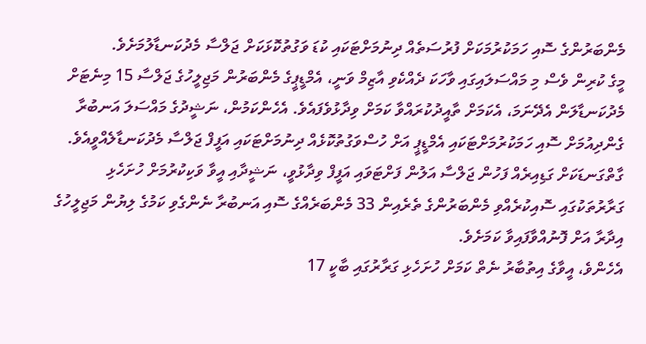މެންބަރުންގެ ސޮއި ހަމަކުރުމަކަށް ފުރުސަތެއް ދިނުމަށްޓަކައި ކުޑަ ވަގުތުކޮޅަކަށް ޖަލްސާ މެދުކަނޑާލުމަށެވެ.
މީގެ ކުރިން ވެސް މި މައްސަލައިގައި ވާހަކަ ދެއްކެވި އާޒިމް ވަނީ، އެމްޑީޕީގެ މެންބަރުން މަޖިލީހުގެ ޖަލްސާ 15 މިނެޓަށް މެދުކަނޑާލަން އެދޭނަމަ، އެކަމަށް ތާއީދުކުރައްވާ ކަމަށް ވިދާޅުވެފައެވެ. އެހެންކަމުން، ނަޝީދުގެ މައްސަލަ އަނބުރާ ގެންދިއުމަށް ސޮއި ހަމަކުރުމަށްޓަކައި އެމްޑީޕީ އަށް ހުސްވަގުތުކޮޅެއް ދިނުމަށްޓަކައި އަފީފް ޖަލްސާ މެދުކަނޑާލެއްވީއެވެ.
ގާތްގަނޑަކަށް ގަޑިއިރެއް ފަހުން ޖަލްސާ އަލުން ފަށްޓަވައި އަފީފް ވިދާޅުވީ، ނަޝީދާއި އީވާ ވަކިކުރުމަށް ހުށަހެޅި ގަރާރުތަކުގައި ސޮއިކުރެއްވި މެންބަރުންގެ ތެރެއިން 33 މެންބަރެއްގެ ސޮއި އަނބުރާ ނެންގެވި ކަމުގެ ލިޔުން މަޖިލީހުގެ އިދާރާ އަށް ފޮނުއްވާފައިވާ ކަމަށެވެ.
އެހެންވެ، އީވާގެ އިތުބާރު ނެތް ކަމަށް ހުށަހެޅި ގަރާރުގައި ބާކީ 17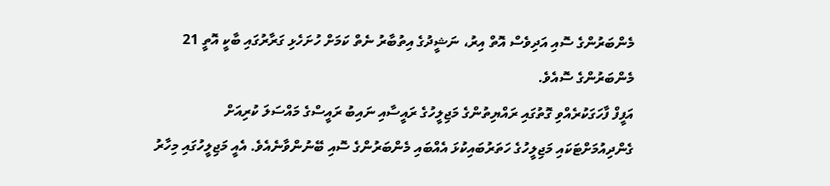މެންބަރުންގެ ސޮއި އަދިވެސް އޮތް އިރު، ނަޝީދުގެ އިތުބާރު ނެތް ކަމަށް ހުށަހެޅި ގަރާރުގައި ބާކީ އޮތީ 21 މެންބަރުންގެ ސޮއެވެ.
އަފީފް ފާހަގަކުރެއްވި ގޮތުގައި ރައްޔިތުންގެ މަޖިލީހުގެ ރައީސާއި ނައިބު ރައީސްގެ މައްސަލަ ކުރިއަށް ގެންދިއުމަށްޓަކައި މަޖިލީހުގެ ހަތަރުބައިކުޅަ އެއްބައި މެންބަރުންގެ ސޮއި ބޭނުންވާނެއެވެ. އެއީ މަޖިލީހުގައި މިހާރު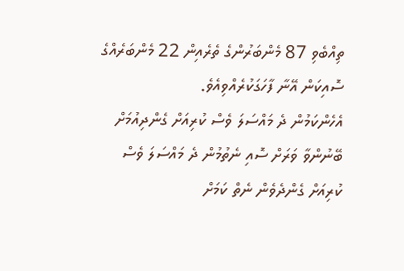ތިއްބެވި 87 މެންބަރުންގެ ތެރެއިން 22 މެންބަރެއްގެ ސޮއިކަން އޭނާ ފާހަގަކުރެއްވިއެވެ.
އެހެންކަމުން ދެ މައްސަލަ ވެސް ކުރިއަށް ގެންދިއުމަށް ބޭނުންވާ ވަރަށް ސޮއި ނެތުމުން ދެ މައްސަލަ ވެސް ކުރިއަށް ގެންދެވެން ނެތް ކަމަށް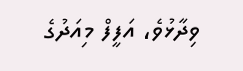ވިދާޅުވެ، އަފީފް މިއަދުގެ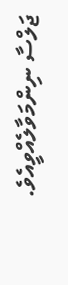ޖަލްސާ ނިންމަވާލެއްވީއެވެ.